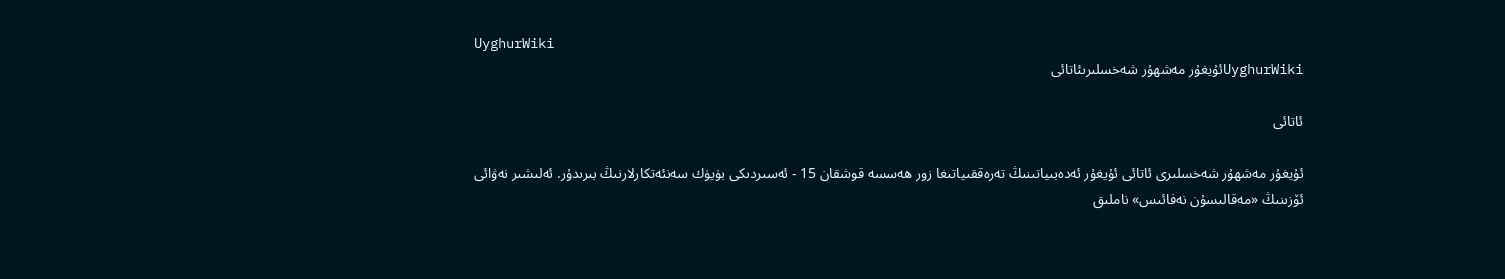UyghurWiki
UyghurWikiئۇيغۇر مەشھۇر شەخسلىرىئاتائى

ئاتائى

ئۇيغۇر مەشھۇر شەخسلىرى ئاتائى ئۇيغۇر ئەدەبىياتىنىڭ تەرەققىياتىغا زور ھەسسە قوشقان 15 - ئەسىردىكى بۈيۈك سەنئەتكارلارنىڭ بىرىدۇر. ئەلىشىر نەۋائى ئۆزىنىڭ «مەقالىسۇن نەفائىس» ناملىق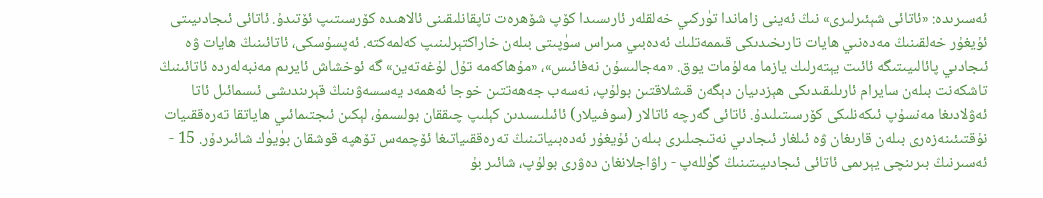ئەسىرىدە: «ئاتائى شېئىرلىرى» نىڭ ئەينى زاماندا تۈركىي خەلقلەر ئارىسىدا كۆپ شۆھرەت تاپقانلىقىنى ئالاھىدە كۆرسىتىپ ئۆتىدۇ. ئاتائى ئىجادىيىتى ئۇيغۇر خەلقىنىڭ مەدەنىي ھايات تارىخىدىكى قىممەتلىك ئەدەبىي مىراس سۈپىتى بىلەن خاراكتېرلىنىپ كەلمەكتە. ئەپسۇسكى، ئاتائىنىڭ ھايات ۋە ئىجادىي پائالىيىتىگە ئائىت يېتەرلىك يازما مەلۇمات يوق. «مەجالىسۇن نەفائىس»، «مۇھاكەمە تۇل لۇغەتەين» گە ئوخشاش ئايرىم مەنبەلەردە ئاتائىنىڭ تاشكەنت بىلەن سايرام ئارىلىقىدىكى ھېزدىيان دېگەن قىشلاقتىن بولۇپ، نەسەب جەھەتتىن خوجا ئەھمەد يەسسەۋىنىڭ قېرىندىشى ئىسمائىل ئاتا ئەۋلادىغا مەنسۇپ ئىكەنلىكى كۆرسىتىلىدۇ. ئاتائى گەرچە ئاتالار (سوفىيلار) ئائىلىسىدىن كېلىپ چىققان بولسىمۇ، لېكىن ئىجتىمائىي ھاياتقا تەرەققىيات نۇقتىئىنەزەرى بىلەن قارىغان ۋە ئىلغار ئىجادىي نەتىجىلىرى بىلەن ئۇيغۇر ئەدەبىياتىنىڭ تەرەققىياتىغا ئۆچمەس تۆھپە قوشقان بۈيۈك شائىردۇر. 15 - ئەسىرنىڭ بىرىنچى يېرىمى ئاتائى ئىجادىيىتىنىڭ گۈللەپ - راۋاجلانغان دەۋرى بولۇپ، شائىر بۇ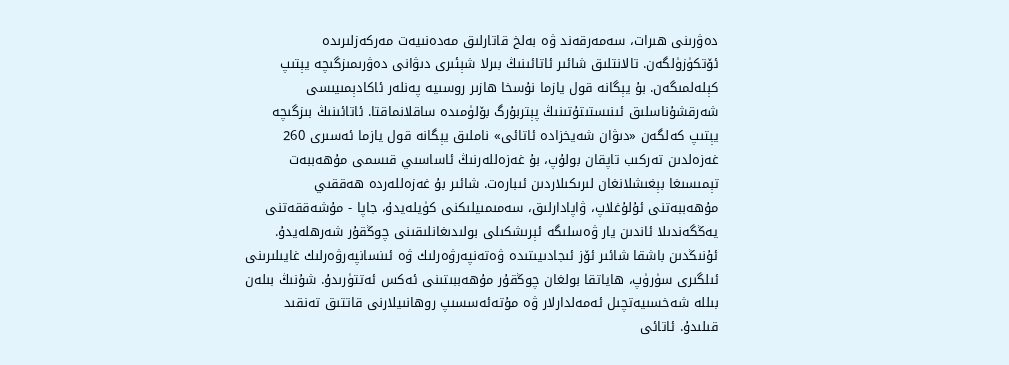دەۋرىنى ھىرات، سەمەرقەند ۋە بەلخ قاتارلىق مەدەنىيەت مەركەزلىرىدە ئۆتكۈزۈلگەن. تالانتلىق شائىر ئاتائىنىڭ بىرلا شېئىرى دىۋانى دەۋرىمىزگىچە يېتىپ كېلەلمىگەن. بۇ يېگانە قول يازما نۇسخا ھازىر روسىيە پەنلەر ئاكادېمىيىسى شەرقشۇناسلىق ئىنىستىتۇتىنىڭ پېتربۇرگ بۆلۈمىدە ساقلانماقتا. ئاتائىنىڭ بىزگىچە يېتىپ كەلگەن «دىۋان شەيخزادە ئاتائى» ناملىق يېگانە قول يازما ئەسىرى 260 غەزەلدىن تەركىب تاپقان بولۇپ، بۇ غەزەللەرنىڭ ئاساسىي قىسمى مۇھەببەت تېمىسىغا بېغىشلانغان لىرىكىلاردىن ئىبارەت. شائىر بۇ غەزەللەردە ھەققىي مۇھەببەتنى ئۇلۇغلاپ، ۋاپادارلىق، سەمىمىيلىكنى كۈيلەيدۇ، جاپا - مۇشەققەتنى يەڭگەندىلا ئاندىن يار ۋەسلىگە ئېرىشكىلى بولىدىغانلىقىنى چوڭقۇر شەرھلەيدۇ. ئۇنىڭدىن باشقا شائىر ئۆز ئىجادىيىتىدە ۋەتەنپەرۋەرلىك ۋە ئىنسانپەرۋەرلىك غايىلىرىنى ئىلگىرى سۈرۈپ، ھاياتقا بولغان چوڭقۇر مۇھەببىتىنى ئەكس ئەتتۈرىدۇ. شۇنىڭ بىلەن بىللە شەخسىيەتچىل ئەمەلدارلار ۋە مۇتەئەسسىپ روھانىيلارنى قاتتىق تەنقىد قىلىدۇ. ئاتائى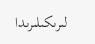لىرىكىلىرىدا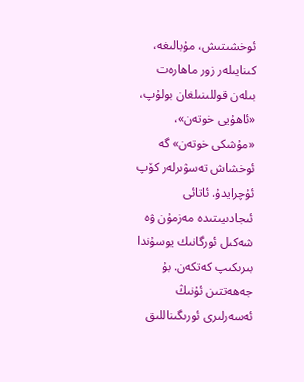ئوخشىتىش، مۇبالىغە، كىنايىلەر زور ماھارەت بىلەن قوللىنىلغان بولۇپ، «ئاھۇيى خوتەن»، «مۇشكى خوتەن» گە ئوخشاش تەسۋىرلەر كۆپ ئۇچرايدۇ. ئاتائى ئىجادىيىتىدە مەزمۇن ۋە شەكىل ئورگانىك يوسۇندا بىرىكىپ كەتكەن. بۇ جەھەتتىن ئۇنىڭ ئەسەرلىرى ئورىگىناللىق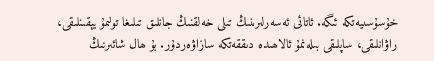خۇسۇسىيەتكە ئىگە. ئاتائى ئەسەرلىرىنىڭ تىلى خەلقنىڭ جانلىق تىلىغا تولىمۇ يېقىنلىقى، راۋانلىقى، ساپلىقى بىلەنمۇ ئالاھىدە دىققەتكە سازاۋەردۇر. بۇ ھال شائىرنىڭ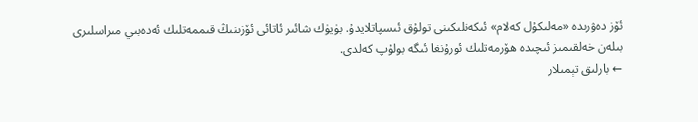ئۆز دەۋرىدە «مەلىكۇل كەلام» ئىكەنلىكىنى تولۇق ئىسپاتلايدۇ. بۈيۈك شائىر ئاتائى ئۆزىنىڭ قىممەتلىك ئەدەبىي مىراسلىرى بىلەن خەلقىمىز ئىچىدە ھۆرمەتلىك ئورۇنغا ئىگە بولۇپ كەلدى.
← بارلىق تېمىلار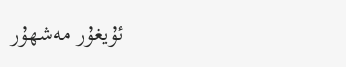ئۇيغۇر مەشھۇر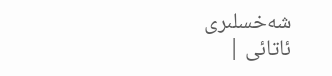شەخسلىرى
ئاتائى |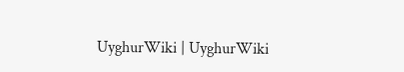UyghurWiki | UyghurWiki